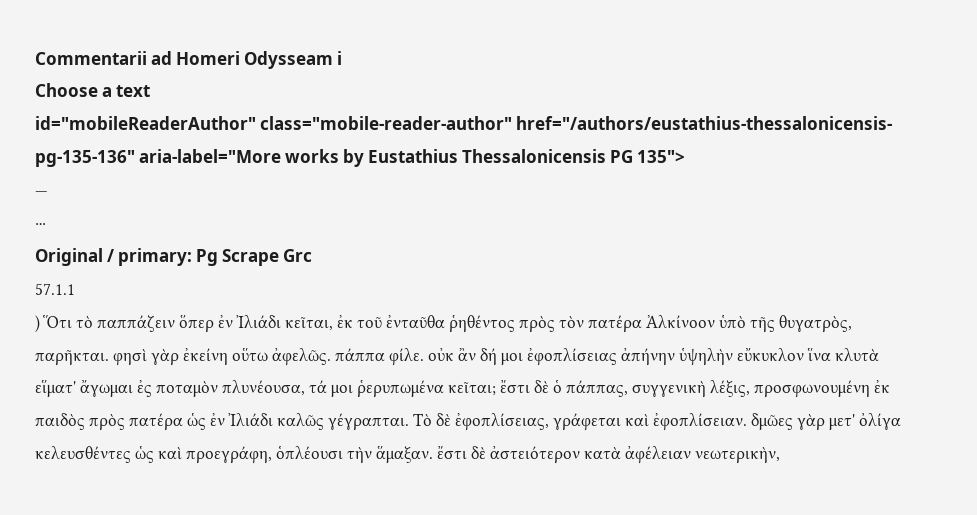Commentarii ad Homeri Odysseam i
Choose a text
id="mobileReaderAuthor" class="mobile-reader-author" href="/authors/eustathius-thessalonicensis-pg-135-136" aria-label="More works by Eustathius Thessalonicensis PG 135">
—
⋯
Original / primary: Pg Scrape Grc
57.1.1
) Ὅτι τὸ παππάζειν ὅπερ ἐν Ἰλιάδι κεῖται, ἐκ τοῦ ἐνταῦθα ῥηθέντος πρὸς τὸν πατέρα Ἀλκίνοον ὑπὸ τῆς θυγατρὸς, παρῆκται. φησὶ γὰρ ἐκείνη οὕτω ἀφελῶς. πάππα φίλε. οὐκ ἂν δή μοι ἐφοπλίσειας ἀπήνην ὑψηλὴν εὔκυκλον ἵνα κλυτὰ εἵματ' ἄγωμαι ἐς ποταμὸν πλυνέουσα, τά μοι ῥερυπωμένα κεῖται; ἔστι δὲ ὁ πάππας, συγγενικὴ λέξις, προσφωνουμένη ἐκ παιδὸς πρὸς πατέρα ὡς ἐν Ἰλιάδι καλῶς γέγραπται. Τὸ δὲ ἐφοπλίσειας, γράφεται καὶ ἐφοπλίσειαν. δμῶες γὰρ μετ' ὀλίγα κελευσθέντες ὡς καὶ προεγράφη, ὁπλέουσι τὴν ἅμαξαν. ἔστι δὲ ἀστειότερον κατὰ ἀφέλειαν νεωτερικὴν,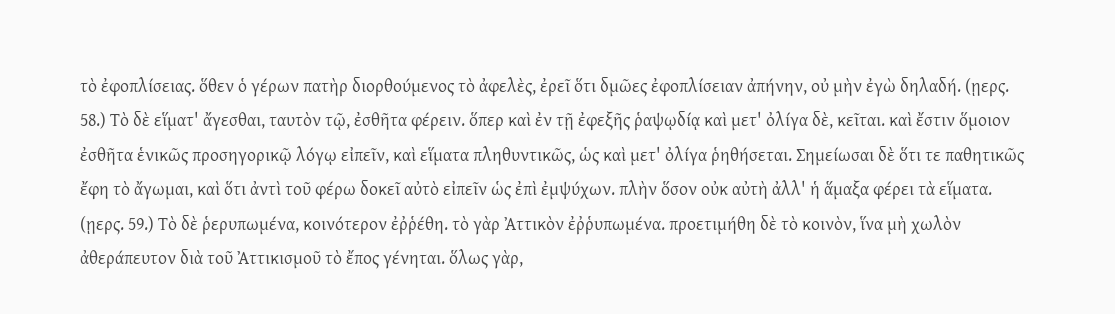τὸ ἐφοπλίσειας. ὅθεν ὁ γέρων πατὴρ διορθούμενος τὸ ἀφελὲς, ἐρεῖ ὅτι δμῶες ἐφοπλίσειαν ἀπήνην, οὐ μὴν ἐγὼ δηλαδή. (ῃερς. 58.) Τὸ δὲ εἵματ' ἄγεσθαι, ταυτὸν τῷ, ἐσθῆτα φέρειν. ὅπερ καὶ ἐν τῇ ἐφεξῆς ῥαψῳδίᾳ καὶ μετ' ὀλίγα δὲ, κεῖται. καὶ ἔστιν ὅμοιον ἐσθῆτα ἑνικῶς προσηγορικῷ λόγῳ εἰπεῖν, καὶ εἵματα πληθυντικῶς, ὡς καὶ μετ' ὀλίγα ῥηθήσεται. Σημείωσαι δὲ ὅτι τε παθητικῶς ἔφη τὸ ἄγωμαι, καὶ ὅτι ἀντὶ τοῦ φέρω δοκεῖ αὐτὸ εἰπεῖν ὡς ἐπὶ ἐμψύχων. πλὴν ὅσον οὐκ αὐτὴ ἀλλ' ἡ ἅμαξα φέρει τὰ εἵματα. (ῃερς. 59.) Τὸ δὲ ῥερυπωμένα, κοινότερον ἐῤῥέθη. τὸ γὰρ Ἀττικὸν ἐῤῥυπωμένα. προετιμήθη δὲ τὸ κοινὸν, ἵνα μὴ χωλὸν ἀθεράπευτον διὰ τοῦ Ἀττικισμοῦ τὸ ἔπος γένηται. ὅλως γὰρ,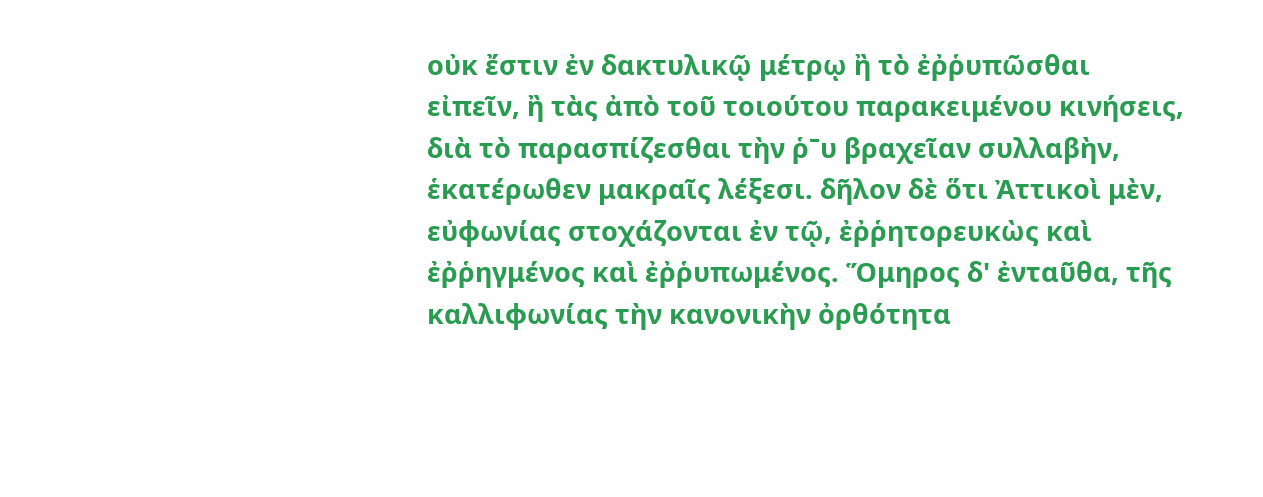οὐκ ἔστιν ἐν δακτυλικῷ μέτρῳ ἢ τὸ ἐῤῥυπῶσθαι εἰπεῖν, ἢ τὰς ἀπὸ τοῦ τοιούτου παρακειμένου κινήσεις, διὰ τὸ παρασπίζεσθαι τὴν ῥˉυ βραχεῖαν συλλαβὴν, ἑκατέρωθεν μακραῖς λέξεσι. δῆλον δὲ ὅτι Ἀττικοὶ μὲν, εὐφωνίας στοχάζονται ἐν τῷ, ἐῤῥητορευκὼς καὶ ἐῤῥηγμένος καὶ ἐῤῥυπωμένος. Ὅμηρος δ' ἐνταῦθα, τῆς καλλιφωνίας τὴν κανονικὴν ὀρθότητα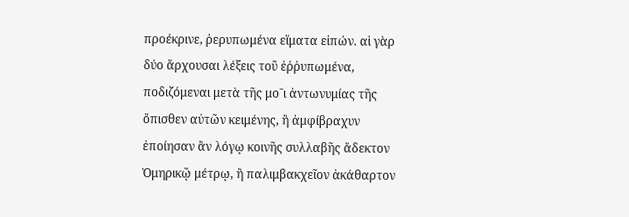προέκρινε, ῥερυπωμένα εἵματα εἰπών. αἱ γὰρ δύο ἄρχουσαι λέξεις τοῦ ἐῤῥυπωμένα, ποδιζόμεναι μετὰ τῆς μοˉι ἀντωνυμίας τῆς ὄπισθεν αὐτῶν κειμένης, ἢ ἀμφίβραχυν ἐποίησαν ἂν λόγῳ κοινῆς συλλαβῆς ἄδεκτον Ὁμηρικῷ μέτρῳ, ἢ παλιμβακχεῖον ἀκάθαρτον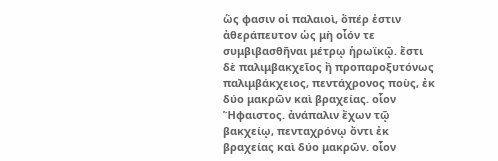ὥς φασιν οἱ παλαιοὶ, ὅπέρ ἐστιν ἀθεράπευτον ὡς μὴ οἷόν τε συμβιβασθῆναι μέτρῳ ἡρωϊκῷ. ἔστι δὲ παλιμβακχεῖος ἢ προπαροξυτόνως παλιμβάκχειος, πεντάχρονος ποὺς, ἐκ δύο μακρῶν καὶ βραχείας. οἷον Ἥφαιστος. ἀνάπαλιν ἔχων τῷ βακχείῳ, πενταχρόνῳ ὄντι ἐκ βραχείας καὶ δύο μακρῶν. οἷον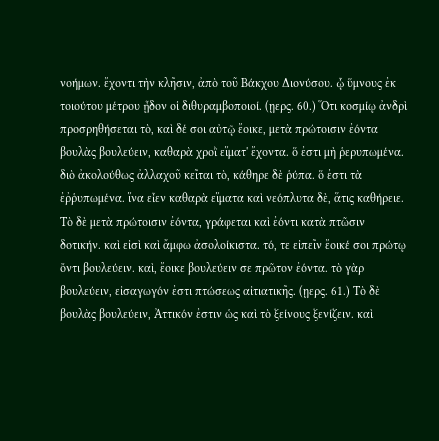νοήμων. ἔχοντι τὴν κλῆσιν, ἀπὸ τοῦ Βάκχου Διονύσου. ᾧ ὕμνους ἐκ τοιούτου μέτρου ᾖδον οἱ διθυραμβοποιοί. (ῃερς. 60.) Ὅτι κοσμίῳ ἀνδρὶ προσρηθήσεται τὸ, καὶ δέ σοι αὐτῷ ἔοικε, μετὰ πρώτοισιν ἐόντα βουλὰς βουλεύειν, καθαρὰ χροῒ εἵματ' ἔχοντα. ὅ ἐστι μὴ ῥερυπωμένα. διὸ ἀκολούθως ἀλλαχοῦ κεῖται τὸ, κάθηρε δὲ ῥύπα. ὅ ἐστι τὰ ἐῤῥυπωμένα. ἵνα εἶεν καθαρὰ εἵματα καὶ νεόπλυτα δὲ, ἅτις καθήρειε. Τὸ δὲ μετὰ πρώτοισιν ἐόντα, γράφεται καὶ ἐόντι κατὰ πτῶσιν δοτικήν. καὶ εἰσὶ καὶ ἄμφω ἀσολοίκιστα. τό, τε εἰπεῖν ἔοικέ σοι πρώτῳ ὄντι βουλεύειν. καὶ, ἔοικε βουλεύειν σε πρῶτον ἐόντα. τὸ γὰρ βουλεύειν, εἰσαγωγόν ἐστι πτώσεως αἰτιατικῆς. (ῃερς. 61.) Τὸ δὲ βουλὰς βουλεύειν, Ἀττικόν ἐστιν ὡς καὶ τὸ ξείνους ξενίζειν. καὶ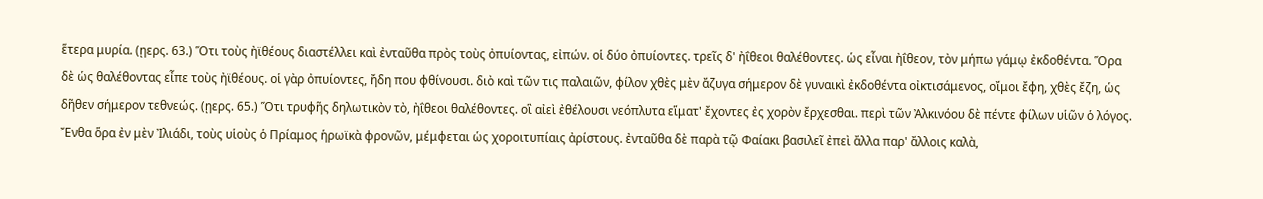ἕτερα μυρία. (ῃερς. 63.) Ὅτι τοὺς ἠϊθέους διαστέλλει καὶ ἐνταῦθα πρὸς τοὺς ὀπυίοντας, εἰπών. οἱ δύο ὀπυίοντες. τρεῖς δ' ἠΐθεοι θαλέθοντες. ὡς εἶναι ἠΐθεον, τὸν μήπω γάμῳ ἐκδοθέντα. Ὅρα δὲ ὡς θαλέθοντας εἶπε τοὺς ἠϊθέους. οἱ γὰρ ὀπυίοντες, ἤδη που φθίνουσι. διὸ καὶ τῶν τις παλαιῶν, φίλον χθὲς μὲν ἄζυγα σήμερον δὲ γυναικὶ ἐκδοθέντα οἰκτισάμενος, οἴμοι ἔφη, χθὲς ἔζη, ὡς δῆθεν σήμερον τεθνεώς. (ῃερς. 65.) Ὅτι τρυφῆς δηλωτικὸν τὸ, ἠΐθεοι θαλέθοντες. οἳ αἰεὶ ἐθέλουσι νεόπλυτα εἵματ' ἔχοντες ἐς χορὸν ἔρχεσθαι. περὶ τῶν Ἀλκινόου δὲ πέντε φίλων υἱῶν ὁ λόγος. Ἔνθα ὅρα ἐν μὲν Ἰλιάδι, τοὺς υἱοὺς ὁ Πρίαμος ἡρωϊκὰ φρονῶν, μέμφεται ὡς χοροιτυπίαις ἀρίστους. ἐνταῦθα δὲ παρὰ τῷ Φαίακι βασιλεῖ ἐπεὶ ἄλλα παρ' ἄλλοις καλὰ,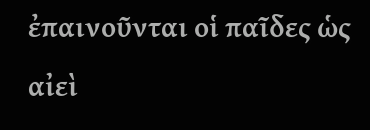ἐπαινοῦνται οἱ παῖδες ὡς αἰεὶ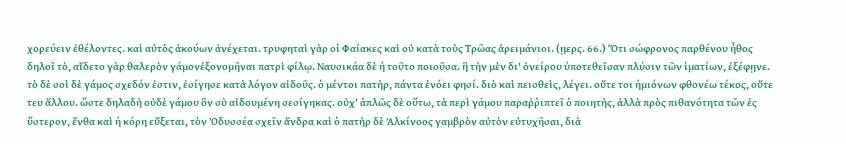χορεύειν ἐθέλοντες. καὶ αὐτὸς ἀκούων ἀνέχεται. τρυφηταὶ γὰρ οἱ Φαίακες καὶ οὐ κατὰ τοὺς Τρῶας ἀρειμάνιοι. (ῃερς. 66.) Ὅτι σώφρονος παρθένου ἦθος δηλοῖ τὸ, αἴδετο γὰρ θαλερὸν γάμονἐξονομῆναι πατρὶ φίλῳ. Ναυσικάα δὲ ἡ τοῦτο ποιοῦσα. ἣ τὴν μὲν δι' ὀνείρου ὑποτεθεῖσαν πλύσιν τῶν ἱματίων, ἐξέφῃνε. τὸ δὲ σοὶ δὲ γάμος σχεδόν ἐστιν, ἐσίγησε κατὰ λόγον αἰδοῦς. ὁ μέντοι πατὴρ, πάντα ἐνόει φησί. διὸ καὶ πεισθεὶς, λέγει. οὔτε τοι ἡμιόνων φθονέω τέκος, οὔτε τευ ἄλλου. ὥστε δηλαδὴ οὐδὲ γάμου ὃν σὺ αἰδουμένη σεσίγηκας. οὐχ' ἁπλῶς δὲ οὕτω, τὰ περὶ γάμου παραῤῥιπτεῖ ὁ ποιητὴς, ἀλλὰ πρὸς πιθανότητα τῶν ἐς ὕστερον, ἔνθα καὶ ἡ κόρη εὔξεται, τὸν Ὀδυσσέα σχεῖν ἄνδρα καὶ ὁ πατὴρ δὲ Ἀλκίνοος γαμβρὸν αὐτὸν εὐτυχῆσαι, διὰ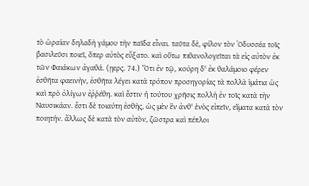τὸ ὡραίαν δηλαδὴ γάμου τὴν παῖδα εἶναι. ταῦτα δὲ, φίλον τὸν Ὀδυσσέα τοῖς βασιλεῦσι ποιεῖ, ὅπερ αὐτὸς εὔξατο. καὶ οὕτω πιθανολογεῖται τὰ εἰς αὐτὸν ἐκ τῶν Φαιάκων ἀγαθά. (ῃερς. 74.) Ὅτι ἐν τῷ, κούρη δ' ἐκ θαλάμοιο φέρεν ἐσθῆτα φαεινὴν, ἐσθῆτα λέγει κατὰ τρόπον προσηγορίας τὰ πολλὰ ἱμάτια ὡς καὶ πρὸ ὀλίγων ἐῤῥέθη. καὶ ἔστιν ἡ τούτου χρῆσις πολλὴ ἐν τοῖς κατὰ τὴν Ναυσικάαν. ἔστι δὲ τοιαύτη ἐσθὴς, ὡς μὲν ἓν ἀνθ' ἑνὸς εἰπεῖν, εἵματα κατὰ τὸν ποιητήν. ἄλλως δὲ κατὰ τὸν αὐτὸν, ζῶστρα καὶ πέπλοι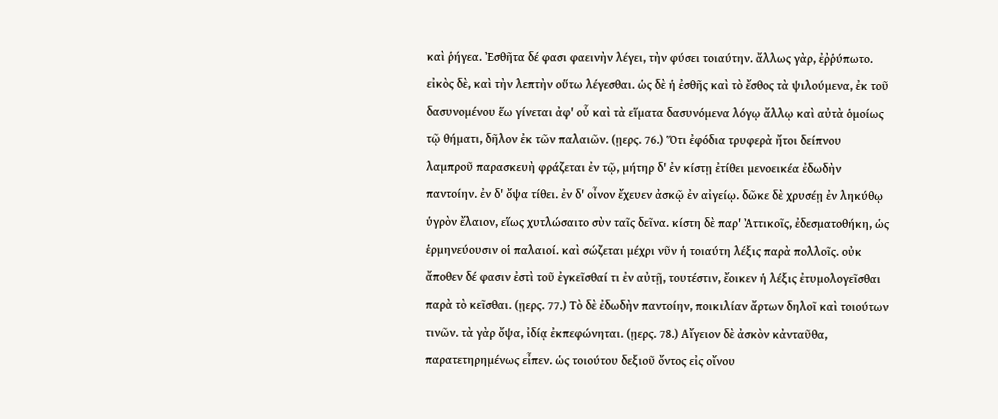καὶ ῥήγεα. Ἐσθῆτα δέ φασι φαεινὴν λέγει, τὴν φύσει τοιαύτην. ἄλλως γὰρ, ἐῤῥύπωτο. εἰκὸς δὲ, καὶ τὴν λεπτὴν οὕτω λέγεσθαι. ὡς δὲ ἡ ἐσθῆς καὶ τὸ ἔσθος τὰ ψιλούμενα, ἐκ τοῦ δασυνομένου ἕω γίνεται ἀφ' οὗ καὶ τὰ εἵματα δασυνόμενα λόγῳ ἄλλῳ καὶ αὐτὰ ὁμοίως τῷ θήματι, δῆλον ἐκ τῶν παλαιῶν. (ῃερς. 76.) Ὅτι ἐφόδια τρυφερὰ ἤτοι δείπνου λαμπροῦ παρασκευὴ φράζεται ἐν τῷ, μήτηρ δ' ἐν κίστῃ ἐτίθει μενοεικέα ἐδωδὴν παντοίην. ἐν δ' ὄψα τίθει. ἐν δ' οἶνον ἔχευεν ἀσκῷ ἐν αἰγείῳ. δῶκε δὲ χρυσέῃ ἐν ληκύθῳ ὑγρὸν ἔλαιον, εἵως χυτλώσαιτο σὺν ταῖς δεῖνα. κίστη δὲ παρ' Ἀττικοῖς, ἐδεσματοθήκη, ὡς ἑρμηνεύουσιν οἱ παλαιοί. καὶ σώζεται μέχρι νῦν ἡ τοιαύτη λέξις παρὰ πολλοῖς. οὐκ ἄποθεν δέ φασιν ἐστὶ τοῦ ἐγκεῖσθαί τι ἐν αὐτῇ, τουτέστιν, ἔοικεν ἡ λέξις ἐτυμολογεῖσθαι παρὰ τὸ κεῖσθαι. (ῃερς. 77.) Τὸ δὲ ἐδωδὴν παντοίην, ποικιλίαν ἄρτων δηλοῖ καὶ τοιούτων τινῶν. τὰ γὰρ ὄψα, ἰδίᾳ ἐκπεφώνηται. (ῃερς. 78.) Αἴγειον δὲ ἀσκὸν κἀνταῦθα, παρατετηρημένως εἶπεν. ὡς τοιούτου δεξιοῦ ὄντος εἰς οἴνου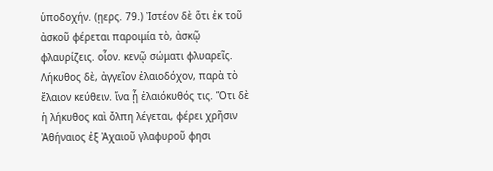ὑποδοχήν. (ῃερς. 79.) Ἰστέον δὲ ὅτι ἐκ τοῦ ἀσκοῦ φέρεται παροιμία τὸ, ἀσκῷ φλαυρίζεις. οἷον. κενῷ σώματι φλυαρεῖς. Λήκυθος δὲ, ἀγγεῖον ἐλαιοδόχον, παρὰ τὸ ἔλαιον κεύθειν. ἵνα ᾖ ἐλαιόκυθός τις. Ὅτι δὲ ἡ λήκυθος καὶ ὄλπη λέγεται, φέρει χρῆσιν Ἀθήναιος ἐξ Ἀχαιοῦ γλαφυροῦ φησι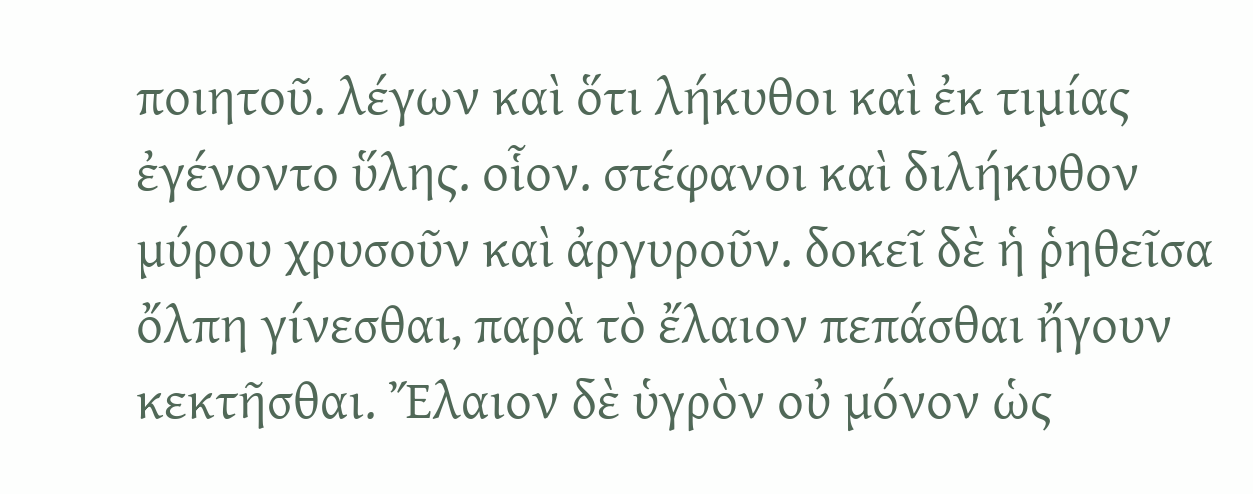ποιητοῦ. λέγων καὶ ὅτι λήκυθοι καὶ ἐκ τιμίας ἐγένοντο ὕλης. οἷον. στέφανοι καὶ διλήκυθον μύρου χρυσοῦν καὶ ἀργυροῦν. δοκεῖ δὲ ἡ ῥηθεῖσα ὄλπη γίνεσθαι, παρὰ τὸ ἔλαιον πεπάσθαι ἤγουν κεκτῆσθαι. Ἔλαιον δὲ ὑγρὸν οὐ μόνον ὡς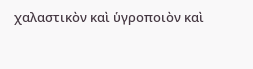χαλαστικὸν καὶ ὑγροποιὸν καὶ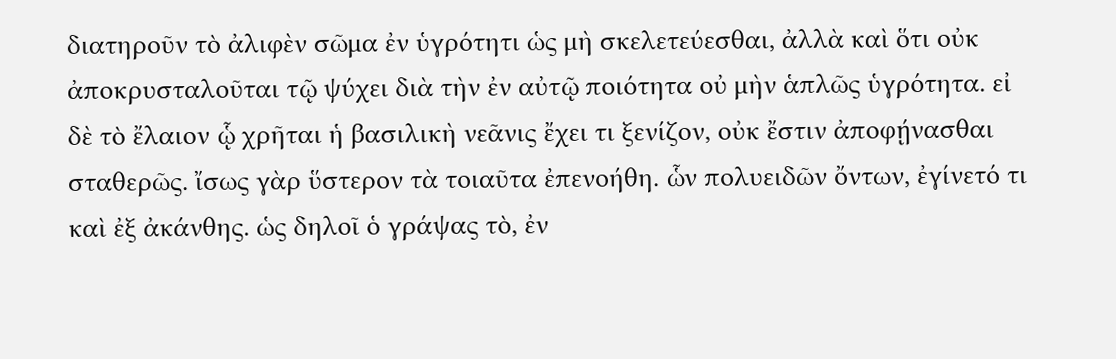διατηροῦν τὸ ἀλιφὲν σῶμα ἐν ὑγρότητι ὡς μὴ σκελετεύεσθαι, ἀλλὰ καὶ ὅτι οὐκ ἀποκρυσταλοῦται τῷ ψύχει διὰ τὴν ἐν αὐτῷ ποιότητα οὐ μὴν ἁπλῶς ὑγρότητα. εἰ δὲ τὸ ἔλαιον ᾧ χρῆται ἡ βασιλικὴ νεᾶνις ἔχει τι ξενίζον, οὐκ ἔστιν ἀποφῄνασθαι σταθερῶς. ἴσως γὰρ ὕστερον τὰ τοιαῦτα ἐπενοήθη. ὧν πολυειδῶν ὄντων, ἐγίνετό τι καὶ ἐξ ἀκάνθης. ὡς δηλοῖ ὁ γράψας τὸ, ἐν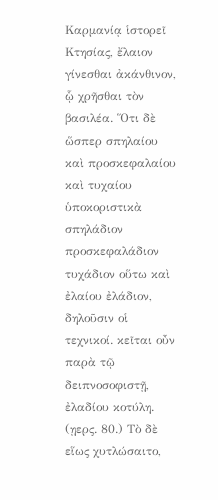Καρμανίᾳ ἱστορεῖ Κτησίας, ἔλαιον γίνεσθαι ἀκάνθινον, ᾧ χρῆσθαι τὸν βασιλέα. Ὅτι δὲ ὥσπερ σπηλαίου καὶ προσκεφαλαίου καὶ τυχαίου ὑποκοριστικὰ σπηλάδιον προσκεφαλάδιον τυχάδιον οὕτω καὶ ἐλαίου ἐλάδιον, δηλοῦσιν οἱ τεχνικοί. κεῖται οὖν παρὰ τῷ δειπνοσοφιστῇ, ἐλαδίου κοτύλη. (ῃερς. 80.) Τὸ δὲ εἵως χυτλώσαιτο,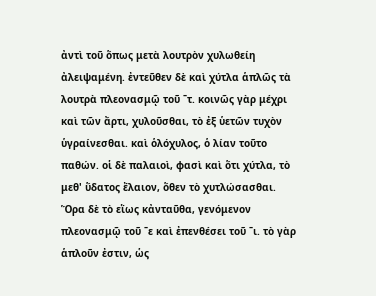ἀντὶ τοῦ ὅπως μετὰ λουτρὸν χυλωθείη ἀλειψαμένη. ἐντεῦθεν δὲ καὶ χύτλα ἁπλῶς τὰ λουτρὰ πλεονασμῷ τοῦ ˉτ. κοινῶς γὰρ μέχρι καὶ τῶν ἄρτι, χυλοῦσθαι, τὸ ἐξ ὑετῶν τυχὸν ὑγραίνεσθαι. καὶ ὁλόχυλος, ὁ λίαν τοῦτο παθών. οἱ δὲ παλαιοὶ, φασὶ καὶ ὅτι χύτλα, τὸ μεθ' ὕδατος ἔλαιον, ὅθεν τὸ χυτλώσασθαι. Ὅρα δὲ τὸ εἵως κἀνταῦθα, γενόμενον πλεονασμῷ τοῦ ˉε καὶ ἐπενθέσει τοῦ ˉι. τὸ γὰρ ἁπλοῦν ἐστιν, ὡς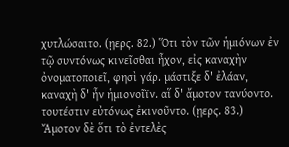χυτλώσαιτο. (ῃερς. 82.) Ὅτι τὸν τῶν ἡμιόνων ἐν τῷ συντόνως κινεῖσθαι ἦχον, εἰς καναχὴν ὀνοματοποιεῖ, φησὶ γάρ. μάστιξε δ' ἐλάαν, καναχὴ δ' ἦν ἡμιονοῖϊν. αἵ δ' ἄμοτον τανύοντο. τουτέστιν εὐτόνως ἐκινοῦντο. (ῃερς. 83.) Ἄμοτον δὲ ὅτι τὸ ἐντελὲς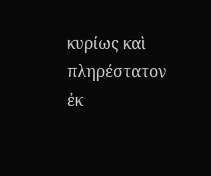κυρίως καὶ πληρέστατον ἐκ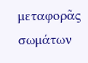μεταφορᾶς σωμάτων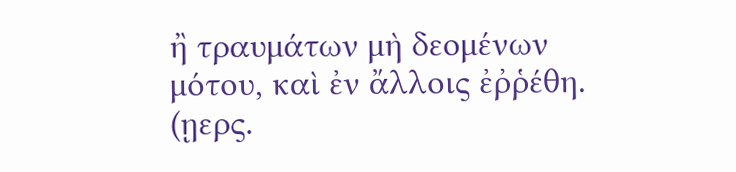ἢ τραυμάτων μὴ δεομένων μότου, καὶ ἐν ἄλλοις ἐῤῥέθη. (ῃερς.